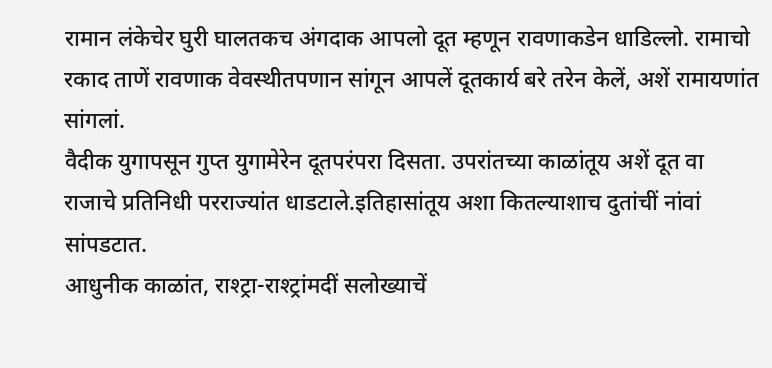रामान लंकेचेर घुरी घालतकच अंगदाक आपलो दूत म्हणून रावणाकडेन धाडिल्लो. रामाचो रकाद ताणें रावणाक वेवस्थीतपणान सांगून आपलें दूतकार्य बरे तरेन केलें, अशें रामायणांत सांगलां.
वैदीक युगापसून गुप्त युगामेरेन दूतपरंपरा दिसता. उपरांतच्या काळांतूय अशें दूत वा राजाचे प्रतिनिधी परराज्यांत धाडटाले.इतिहासांतूय अशा कितल्याशाच दुतांचीं नांवां सांपडटात.
आधुनीक काळांत, राश्ट्रा-राश्ट्रांमदीं सलोख्याचें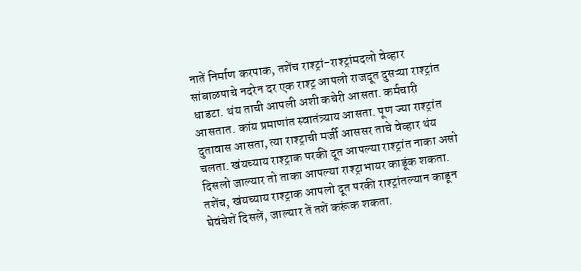नातें निर्माण करपाक, तशेंच राश्ट्रां-राश्ट्रांमदलो वेव्हार सांबाळपाचे नदरेन दर एक राश्ट्र आपलो राजदूत दुसऱ्या राश्ट्रांत धाडटा. थंय ताची आपली अशी कचेरी आसता. कर्मचारी आसतात. कांय प्रमाणांत स्वातंत्र्याय आसता. पूण ज्या राश्ट्रांत दुतावास आसता, त्या राश्ट्राची मर्जी आससर ताचे वेव्हार थंय चलता. खंयच्याय राश्ट्राक परकी दूत आपल्या राश्ट्रांत नाका असो दिसलो जाल्यार तो ताका आपल्या राश्ट्राभायर काडूंक शकता. तशेंच, खंयच्याय राश्ट्राक आपलो दूत परकी राश्ट्रांतल्यान काडून घेवंचेशें दिसलें, जाल्यार तें तशें करूंक शकता.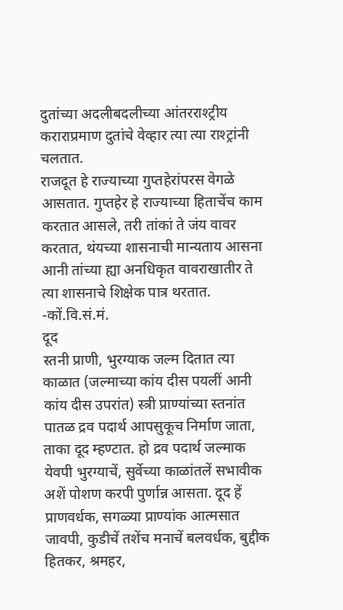दुतांच्या अदलीबदलीच्या आंतरराश्ट्रीय कराराप्रमाण दुतांचे वेव्हार त्या त्या राश्ट्रांनी चलतात.
राजदूत हे राज्याच्या गुप्तहेरांपरस वेगळे आसतात. गुप्तहेर हे राज्याच्या हिताचेंच काम करतात आसले, तरी तांकां ते जंय वावर करतात, थंयच्या शासनाची मान्यताय आसना आनी तांच्या ह्या अनधिकृत वावराखातीर ते त्या शासनाचे शिक्षेक पात्र थरतात. -कों.वि.सं.मं.
दूद
स्तनी प्राणी, भुरग्याक जल्म दितात त्या काळात (जल्माच्या कांय दीस पयलीं आनी कांय दीस उपरांत) स्त्री प्राण्यांच्या स्तनांत पातळ द्रव पदार्थ आपसुकूच निर्माण जाता, ताका दूद म्हण्टात. हो द्रव पदार्थ जल्माक येवपी भुरग्याचें, सुर्वेच्या काळांतलें सभावीक अशें पोशण करपी पुर्णान्न आसता. दूद हें प्राणवर्धक, सगळ्या प्राण्यांक आत्मसात जावपी, कुडीचें तशेंच मनाचें बलवर्धक, बुद्दीक हितकर, श्रमहर,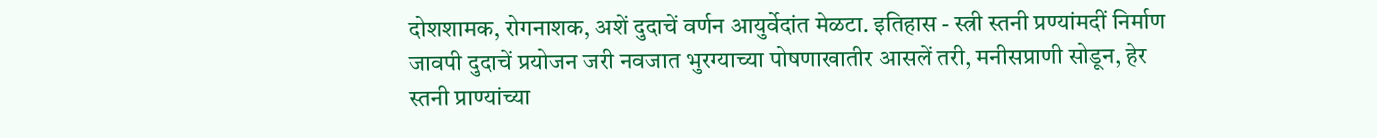दोशशामक, रोगनाशक, अशें दुदाचें वर्णन आयुर्वेदांत मेळटा. इतिहास - स्त्री स्तनी प्रण्यांमदीं निर्माण जावपी दुदाचें प्रयोजन जरी नवजात भुरग्याच्या पोषणाखातीर आसलें तरी, मनीसप्राणी सोडून, हेर स्तनी प्राण्यांच्या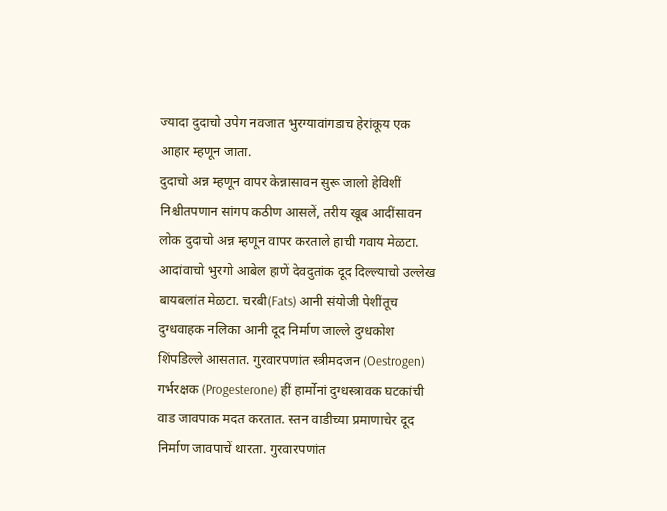ज्यादा दुदाचो उपेग नवजात भुरग्यावांगडाच हेरांकूय एक आहार म्हणून जाता.
दुदाचो अन्न म्हणून वापर केन्नासावन सुरू जालो हेविशीं निश्चीतपणान सांगप कठीण आसलें, तरीय खूब आदींसावन लोक दुदाचो अन्न म्हणून वापर करताले हाची गवाय मेळटा. आदांवाचो भुरगो आबेल हाणें देवदुतांक दूद दिल्ल्याचो उल्लेख बायबलांत मेळटा. चरबी(Fats) आनी संयोजी पेशींतूच दुग्धवाहक नलिका आनी दूद निर्माण जाल्ले दुग्धकोश शिंपडिल्ले आसतात. गुरवारपणांत स्त्रीमदजन (Oestrogen) गर्भरक्षक (Progesterone) हीं हार्मोनां दुग्धस्त्रावक घटकांची वाड जावपाक मदत करतात. स्तन वाडीच्या प्रमाणाचेर दूद निर्माण जावपाचें थारता. गुरवारपणांत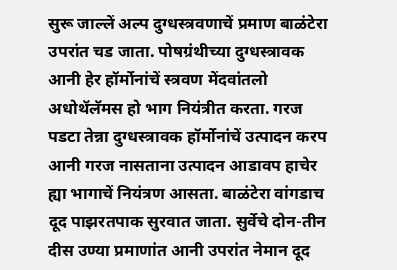सुरू जाल्लें अल्प दुग्धस्त्रवणाचें प्रमाण बाळंटेरा उपरांत चड जाता. पोषग्रंथीच्या दुग्धस्त्रावक आनी हेर हॉर्मोनांचें स्त्रवण मेंदवांतलो अधोथॅलॅमस हो भाग नियंत्रीत करता. गरज पडटा तेन्ना दुग्धस्त्रावक हॉर्मोनांचें उत्पादन करप आनी गरज नासताना उत्पादन आडावप हाचेर ह्या भागाचें नियंत्रण आसता. बाळंटेरा वांगडाच दूद पाझरतपाक सुरवात जाता. सुर्वेचे दोन-तीन दीस उण्या प्रमाणांत आनी उपरांत नेमान दूद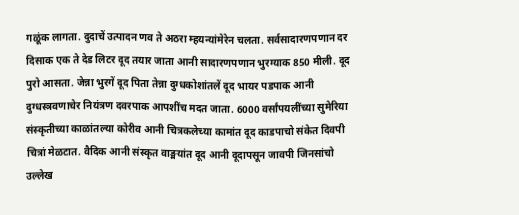गळूंक लागता. दुदाचें उत्पादन णव ते अठरा म्हयन्यांमेरेन चलता. सर्वसादारणपणान दर दिसाक एक ते देड लिटर दूद तयार जाता आनी सादारणपणान भुरग्याक 850 मीली. दूद पुरो आसता. जेन्ना भुरगें दूद पिता तेन्ना दुग्धकोशांतलें दूद भायर पडपाक आनी दुग्धस्त्रवणाचेर नियंत्रण दवरपाक आपशींच मदत जाता. 6000 वर्सांपयलींच्या सुमेरिया संस्कृतीच्या काळांतल्या कोरीव आनी चित्रकलेच्या कामांत दूद काडपाचो संकेत दिवपी चित्रां मेळटात. वैदिक आनी संस्कृत वाङ्मयांत दूद आनी दूदापसून जावपी जिनसांचो उल्लेख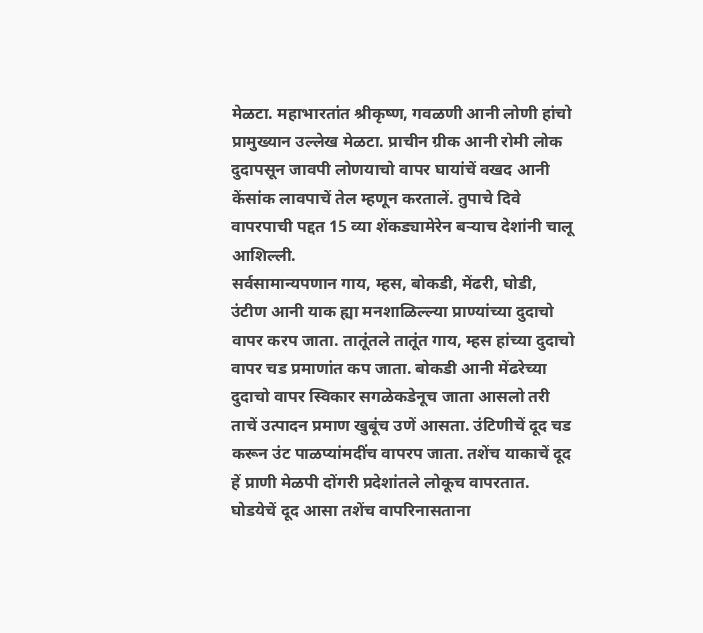मेळटा. महाभारतांत श्रीकृष्ण, गवळणी आनी लोणी हांचो प्रामुख्यान उल्लेख मेळटा. प्राचीन ग्रीक आनी रोमी लोक दुदापसून जावपी लोणयाचो वापर घायांचें वखद आनी केंसांक लावपाचें तेल म्हणून करतालें. तुपाचे दिवे वापरपाची पद्दत 15 व्या शेंकड्यामेरेन बऱ्याच देशांनी चालू आशिल्ली.
सर्वसामान्यपणान गाय, म्हस, बोकडी, मेंढरी, घोडी, उंटीण आनी याक ह्या मनशाळिल्ल्या प्राण्यांच्या दुदाचो वापर करप जाता. तातूंतले तातूंत गाय, म्हस हांच्या दुदाचो वापर चड प्रमाणांत कप जाता. बोकडी आनी मेंढरेच्या दुदाचो वापर स्विकार सगळेकडेनूच जाता आसलो तरी ताचें उत्पादन प्रमाण खुबूंच उणें आसता. उंटिणीचें दूद चड करून उंट पाळप्यांमदींच वापरप जाता. तशेंच याकाचें दूद हें प्राणी मेळपी दोंगरी प्रदेशांतले लोकूच वापरतात. घोडयेचें दूद आसा तशेंच वापरिनासताना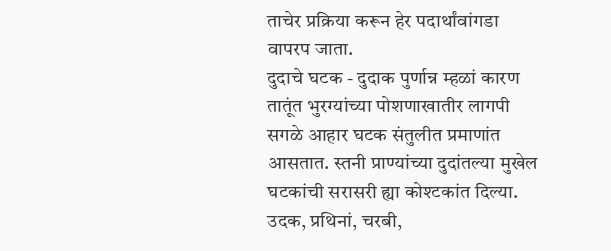ताचेर प्रक्रिया करून हेर पदार्थांवांगडा वापरप जाता.
दुदाचे घटक - दुदाक पुर्णान्न म्हळां कारण तातूंत भुरग्यांच्या पोशणाखातीर लागपी सगळे आहार घटक संतुलीत प्रमाणांत आसतात. स्तनी प्राण्यांच्या दुदांतल्या मुखेल घटकांची सरासरी ह्या कोश्टकांत दिल्या.
उदक, प्रथिनां, चरबी,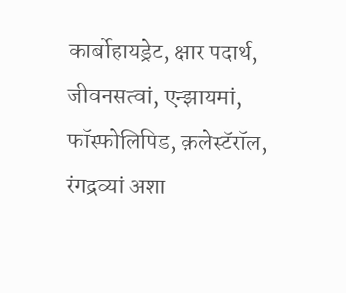कार्बोहायड्रेट, क्षार पदार्थ, जीवनसत्वां, एन्झायमां, फॉस्फोलिपिड, क़लेस्टॅरॉल, रंगद्रव्यां अशा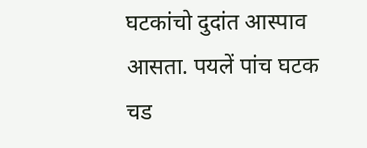घटकांचो दुदांत आस्पाव आसता. पयलें पांच घटक चड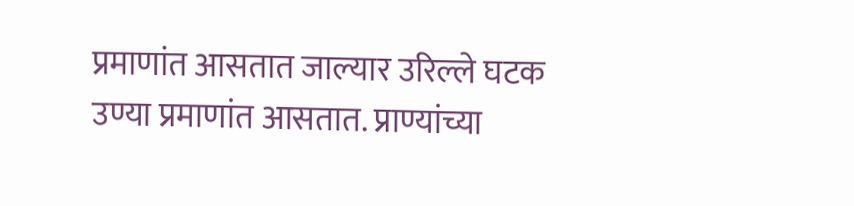प्रमाणांत आसतात जाल्यार उरिल्ले घटक उण्या प्रमाणांत आसतात. प्राण्यांच्या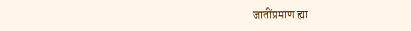जातींप्रमाण ह्या